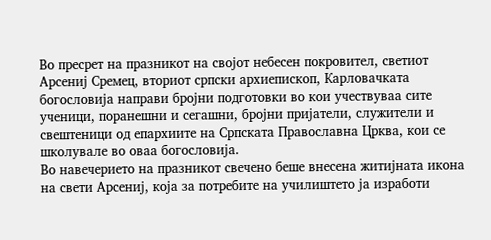Во пресрет на празникот на својот небесен покровител, светиот Арсениј Сремец, вториот српски архиепископ, Карловачката богословија направи бројни подготовки во кои учествуваа сите ученици, поранешни и сегашни, бројни пријатели, служители и свештеници од епархиите на Српската Православна Црква, кои се школувале во оваа богословија.
Во навечерието на празникот свечено беше внесена житијната икона на свети Арсениј, која за потребите на училиштето ја изработи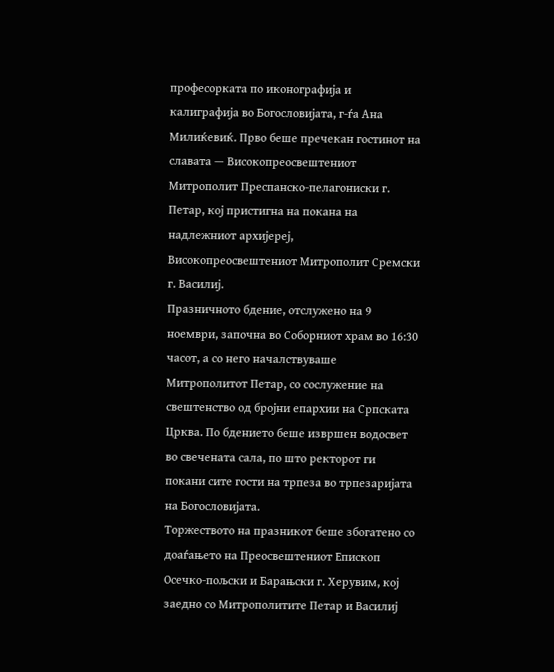професорката по иконографија и калиграфија во Богословијата, г-ѓа Ана Милиќевиќ. Прво беше пречекан гостинoт на славата — Високопреосвештениот Митрополит Преспанско-пелагониски г. Петар, кој пристигна на покана на надлежниот архијереј, Високопреосвештениот Митрополит Сремски г. Василиј.
Празничното бдение, отслужено на 9 ноември, започна во Соборниот храм во 16:30 часот, а со него началствуваше Митрополитот Петар, со сослужение на свештенство од бројни епархии на Српската Црква. По бдението беше извршен водосвет во свечената сала, по што ректорот ги покани сите гости на трпеза во трпезаријата на Богословијата.
Торжеството на празникот беше збогатено со доаѓањето на Преосвештениот Епископ Осечко-пољски и Барањски г. Херувим, кој заедно со Митрополитите Петар и Василиј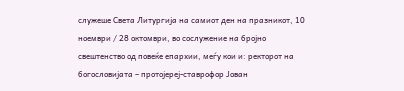служеше Света Литургија на самиот ден на празникот, 10 ноември / 28 октомври, во сослужение на бројно свештенство од повеќе епархии, меѓу кои и: ректорот на богословијата – протојереј-ставрофор Јован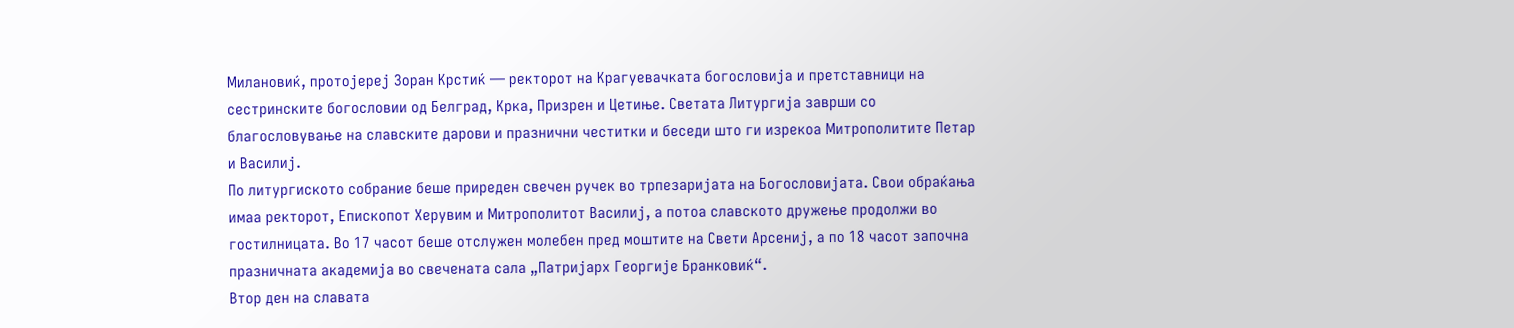Милановиќ, протојереј Зоран Крстиќ — ректорот на Крагуевачката богословија и претставници на сестринските богословии од Белград, Крка, Призрен и Цетиње. Светата Литургија заврши со благословување на славските дарови и празнични честитки и беседи што ги изрекоа Митрополитите Петар и Василиј.
По литургиското собрание беше приреден свечен ручек во трпезаријата на Богословијата. Свои обраќања имаа ректорот, Епископот Херувим и Митрополитот Василиј, а потоа славското дружење продолжи во гостилницата. Во 17 часот беше отслужен молебен пред моштите на Свети Арсениј, а по 18 часот започна празничната академија во свечената сала „Патријарх Георгије Бранковиќ“.
Втор ден на славата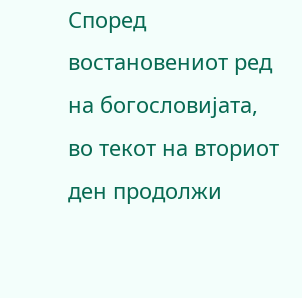Според востановениот ред на богословијата, во текот на вториот ден продолжи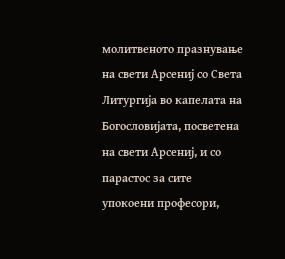молитвеното празнување на свети Арсениј со Света Литургија во капелата на Богословијата, посветена на свети Арсениј, и со парастос за сите упокоени професори,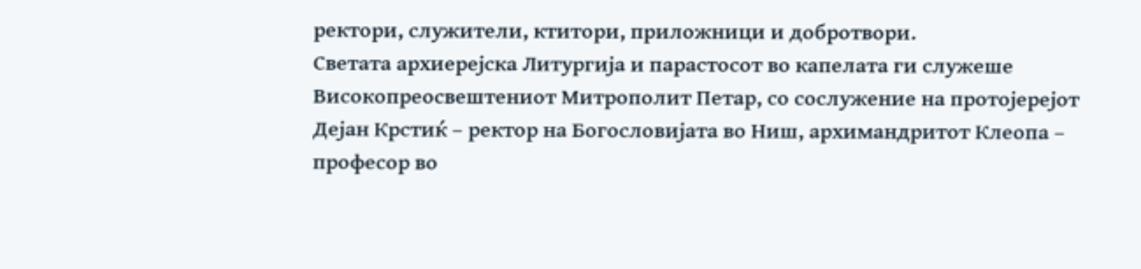ректори, служители, ктитори, приложници и добротвори.
Светата архиерејска Литургија и парастосот во капелата ги служеше Високопреосвештениот Митрополит Петар, со сослужение на протојерејот Дејан Крстиќ – ректор на Богословијата во Ниш, архимандритот Клеопа – професор во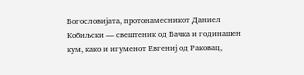Богословијата, протонамесникот Даниел Кобиљски — свештеник од Бачка и годинашен кум, како и игуменот Евгениј од Раковац,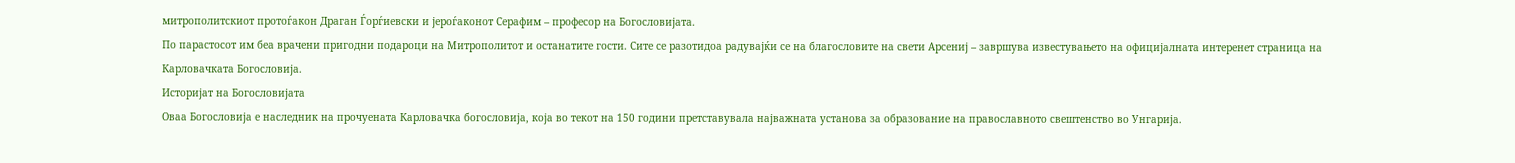митрополитскиот протоѓакон Драган Ѓорѓиевски и јероѓаконот Серафим – професор на Богословијата.
По парастосот им беа врачени пригодни подароци на Митрополитот и останатите гости. Сите се разотидоа радувајќи се на благословите на свети Арсениј – завршува известувањето на официјалната интеренет страница на Карловачката Богословија.
Историјат на Богословијата
Оваа Богословија е наследник на прочуената Карловачка богословија, која во текот на 150 години претставувала најважната установа за образование на православното свештенство во Унгарија.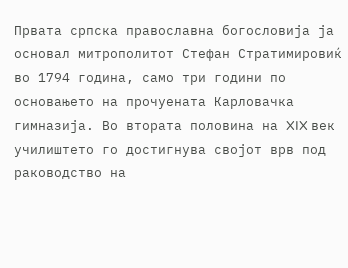Првата српска православна богословија ја основал митрополитот Стефан Стратимировиќ во 1794 година, само три години по основањето на прочуената Карловачка гимназија. Во втората половина на XIX век училиштето го достигнува својот врв под раководство на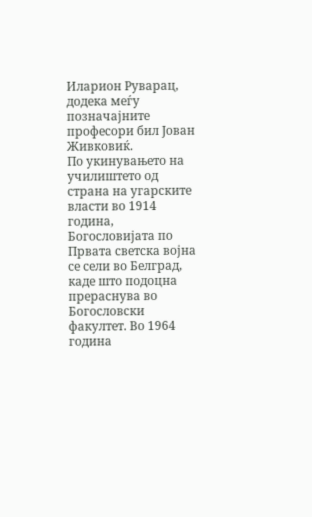Иларион Руварац, додека меѓу позначајните професори бил Јован Живковиќ.
По укинувањето на училиштето од страна на угарските власти во 1914 година, Богословијата по Првата светска војна се сели во Белград, каде што подоцна прераснува во Богословски факултет. Во 1964 година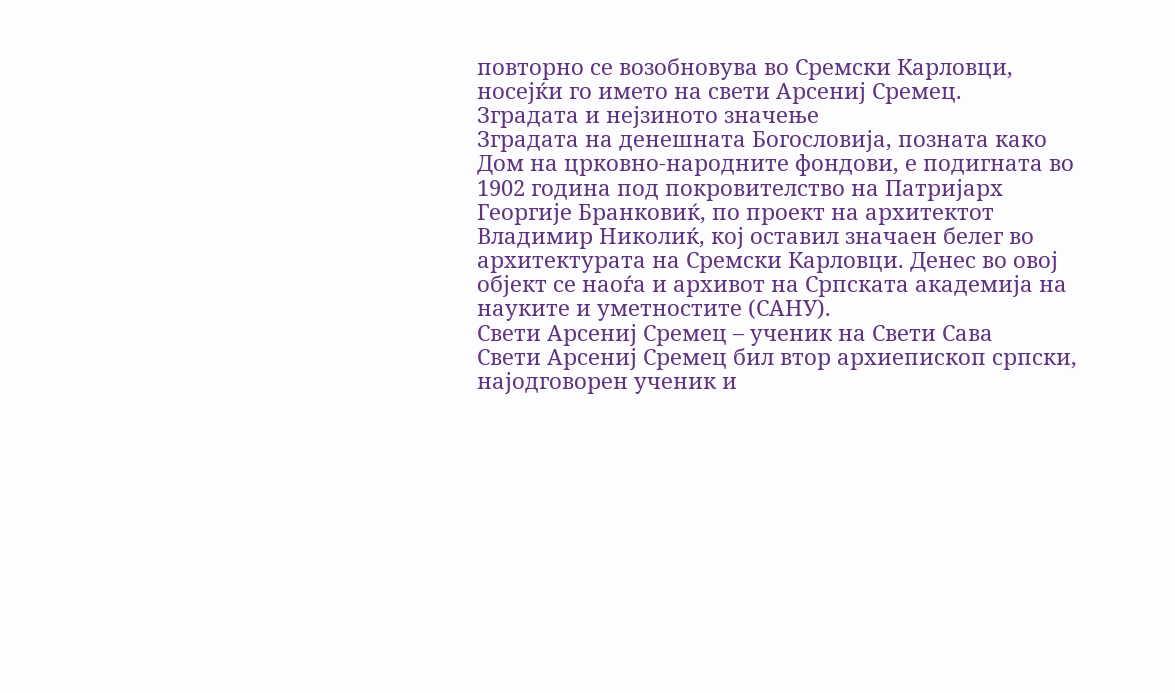повторно се возобновува во Сремски Карловци, носејќи го името на свети Арсениј Сремец.
Зградата и нејзиното значење
Зградата на денешната Богословија, позната како Дом на црковно-народните фондови, е подигната во 1902 година под покровителство на Патријарх Георгије Бранковиќ, по проект на архитектот Владимир Николиќ, кој оставил значаен белег во архитектурата на Сремски Карловци. Денес во овој објект се наоѓа и архивот на Српската академија на науките и уметностите (САНУ).
Свети Арсениј Сремец – ученик на Свети Сава
Свети Арсениј Сремец бил втор архиепископ српски, најодговорен ученик и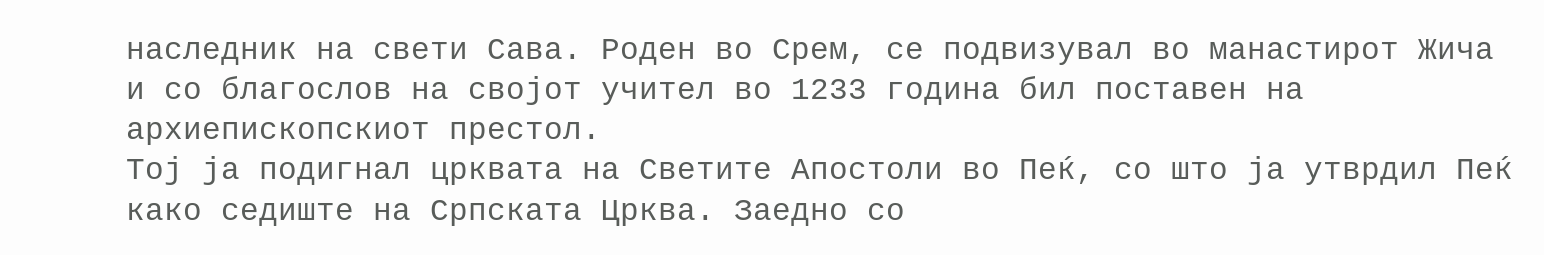наследник на свети Сава. Роден во Срем, се подвизувал во манастирот Жича и со благослов на својот учител во 1233 година бил поставен на архиепископскиот престол.
Тој ја подигнал црквата на Светите Апостоли во Пеќ, со што ја утврдил Пеќ како седиште на Српската Црква. Заедно со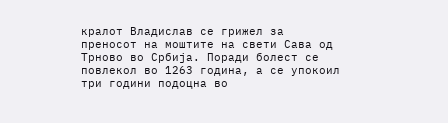кралот Владислав се грижел за преносот на моштите на свети Сава од Трново во Србија. Поради болест се повлекол во 1263 година, а се упокоил три години подоцна во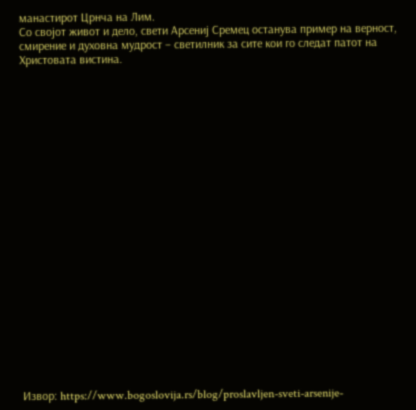манастирот Црнча на Лим.
Со својот живот и дело, свети Арсениј Сремец останува пример на верност, смирение и духовна мудрост – светилник за сите кои го следат патот на Христовата вистина.























Извор: https://www.bogoslovija.rs/blog/proslavljen-sveti-arsenije-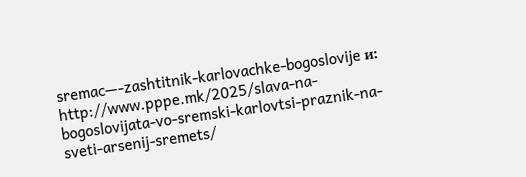sremac—-zashtitnik-karlovachke-bogoslovije и: http://www.pppe.mk/2025/slava-na-bogoslovijata-vo-sremski-karlovtsi-praznik-na-sveti-arsenij-sremets/